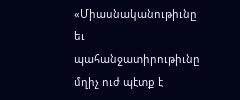«Միասնականութիւնը եւ պահանջատիրութիւնը մղիչ ուժ պէտք է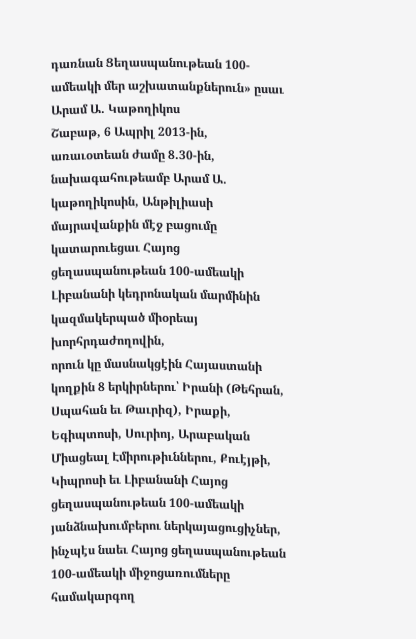դառնան Ցեղասպանութեան 100-ամեակի մեր աշխատանքներուն» ըսաւ Արամ Ա. Կաթողիկոս
Շաբաթ, 6 Ապրիլ 2013-ին, առաւօտեան ժամը 8.30-ին, նախագահութեամբ Արամ Ա. կաթողիկոսին, Անթիլիասի մայրավանքին մէջ բացումը կատարուեցաւ Հայոց ցեղասպանութեան 100-ամեակի Լիբանանի կեդրոնական մարմինին կազմակերպած միօրեայ խորհրդաժողովին,
որուն կը մասնակցէին Հայաստանի կողքին 8 երկիրներու՝ Իրանի (Թեհրան, Սպահան եւ Թաւրիզ), Իրաքի, Եգիպտոսի, Սուրիոյ, Արաբական Միացեալ Էմիրութիւններու, Քուէյթի, Կիպրոսի եւ Լիբանանի Հայոց ցեղասպանութեան 100-ամեակի յանձնախումբերու ներկայացուցիչներ, ինչպէս նաեւ Հայոց ցեղասպանութեան 100-ամեակի միջոցառումները համակարգող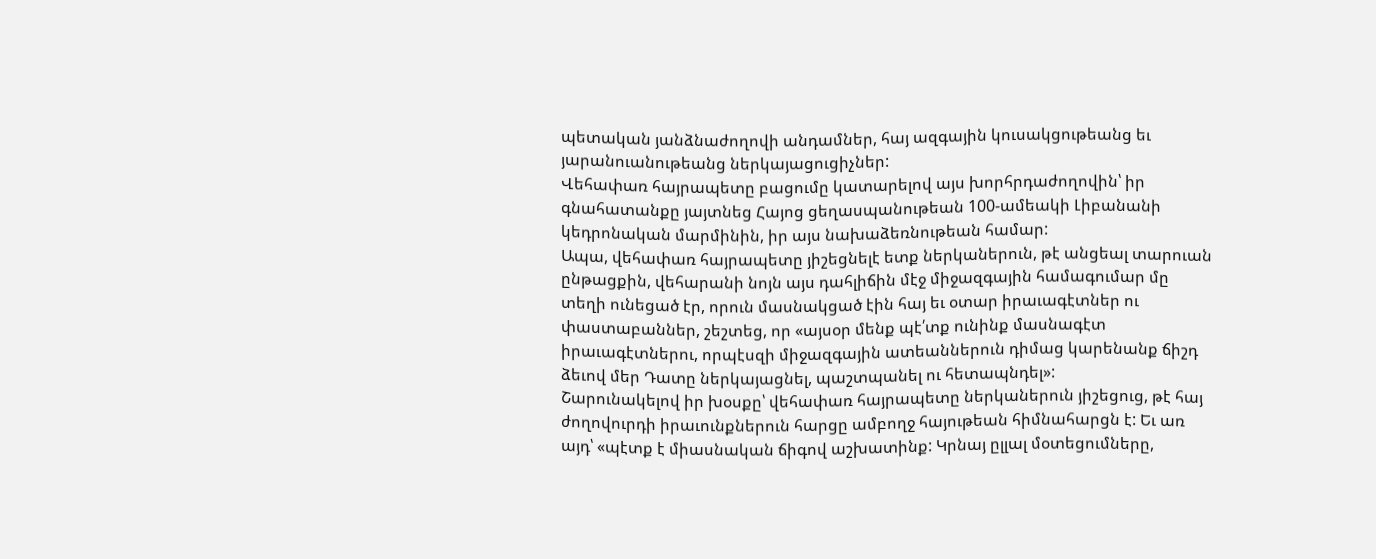պետական յանձնաժողովի անդամներ, հայ ազգային կուսակցութեանց եւ յարանուանութեանց ներկայացուցիչներ:
Վեհափառ հայրապետը բացումը կատարելով այս խորհրդաժողովին՝ իր գնահատանքը յայտնեց Հայոց ցեղասպանութեան 100-ամեակի Լիբանանի կեդրոնական մարմինին, իր այս նախաձեռնութեան համար:
Ապա, վեհափառ հայրապետը յիշեցնելէ ետք ներկաներուն, թէ անցեալ տարուան ընթացքին, վեհարանի նոյն այս դահլիճին մէջ միջազգային համագումար մը տեղի ունեցած էր, որուն մասնակցած էին հայ եւ օտար իրաւագէտներ ու փաստաբաններ, շեշտեց, որ «այսօր մենք պէ՛տք ունինք մասնագէտ իրաւագէտներու, որպէսզի միջազգային ատեաններուն դիմաց կարենանք ճիշդ ձեւով մեր Դատը ներկայացնել, պաշտպանել ու հետապնդել»:
Շարունակելով իր խօսքը՝ վեհափառ հայրապետը ներկաներուն յիշեցուց, թէ հայ ժողովուրդի իրաւունքներուն հարցը ամբողջ հայութեան հիմնահարցն է: Եւ առ այդ՝ «պէտք է միասնական ճիգով աշխատինք: Կրնայ ըլլալ մօտեցումները,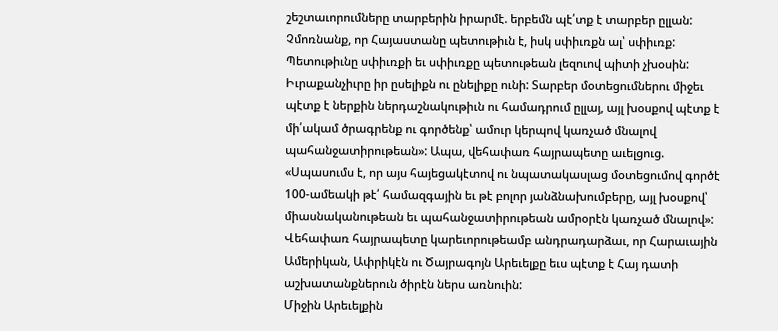շեշտաւորումները տարբերին իրարմէ. երբեմն պէ՛տք է տարբեր ըլլան: Չմոռնանք, որ Հայաստանը պետութիւն է, իսկ սփիւռքն ալ՝ սփիւռք: Պետութիւնը սփիւռքի եւ սփիւռքը պետութեան լեզուով պիտի չխօսին: Իւրաքանչիւրը իր ըսելիքն ու ընելիքը ունի: Տարբեր մօտեցումներու միջեւ պէտք է ներքին ներդաշնակութիւն ու համադրում ըլլայ, այլ խօսքով պէտք է մի՛ակամ ծրագրենք ու գործենք՝ ամուր կերպով կառչած մնալով պահանջատիրութեան»: Ապա, վեհափառ հայրապետը աւելցուց. «Սպասումս է, որ այս հայեցակէտով ու նպատակասլաց մօտեցումով գործէ 100-ամեակի թէ՛ համազգային եւ թէ բոլոր յանձնախումբերը, այլ խօսքով՝ միասնականութեան եւ պահանջատիրութեան ամրօրէն կառչած մնալով»:
Վեհափառ հայրապետը կարեւորութեամբ անդրադարձաւ, որ Հարաւային Ամերիկան, Ափրիկէն ու Ծայրագոյն Արեւելքը եւս պէտք է Հայ դատի աշխատանքներուն ծիրէն ներս առնուին:
Միջին Արեւելքին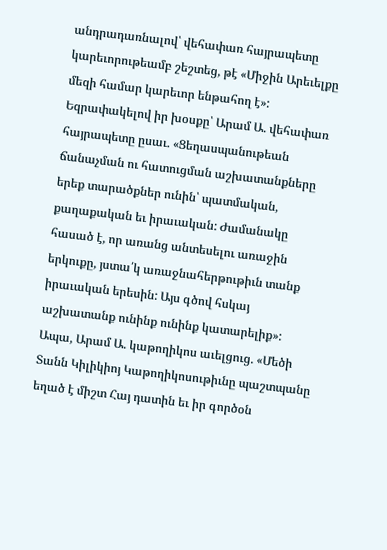անդրադառնալով՝ վեհափառ հայրապետը կարեւորութեամբ շեշտեց, թէ «Միջին Արեւելքը մեզի համար կարեւոր ենթահող է»:
Եզրափակելով իր խօսքը՝ Արամ Ա. վեհափառ հայրապետը ըսաւ. «Ցեղասպանութեան ճանաչման ու հատուցման աշխատանքները երեք տարածքներ ունին՝ պատմական, քաղաքական եւ իրաւական: Ժամանակը հասած է, որ առանց անտեսելու առաջին երկուքը, յստա՛կ առաջնահերթութիւն տանք իրաւական երեսին: Այս գծով հսկայ աշխատանք ունինք ունինք կատարելիք»: Ապա, Արամ Ա. կաթողիկոս աւելցուց. «Մեծի Տանն Կիլիկիոյ Կաթողիկոսութիւնը պաշտպանը եղած է միշտ Հայ դատին եւ իր գործօն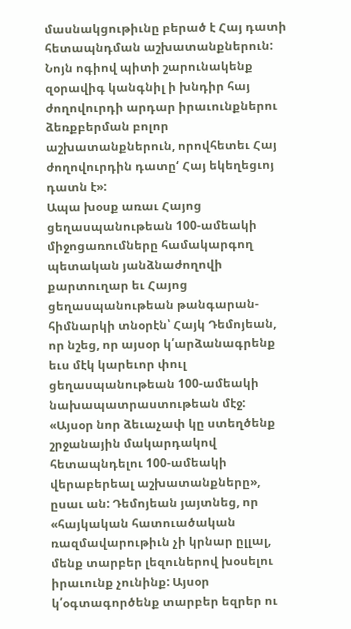մասնակցութիւնը բերած է Հայ դատի հետապնդման աշխատանքներուն: Նոյն ոգիով պիտի շարունակենք զօրավիգ կանգնիլ ի խնդիր հայ ժողովուրդի արդար իրաւունքներու ձեռքբերման բոլոր աշխատանքներուն, որովհետեւ Հայ ժողովուրդին դատը‘ Հայ եկեղեցւոյ դատն է»:
Ապա խօսք առաւ Հայոց ցեղասպանութեան 100-ամեակի միջոցառումները համակարգող պետական յանձնաժողովի քարտուղար եւ Հայոց ցեղասպանութեան թանգարան-հիմնարկի տնօրէն՝ Հայկ Դեմոյեան, որ նշեց, որ այսօր կ՛արձանագրենք եւս մէկ կարեւոր փուլ ցեղասպանութեան 100-ամեակի նախապատրաստութեան մէջ: «Այսօր նոր ձեւաչափ կը ստեղծենք շրջանային մակարդակով հետապնդելու 100-ամեակի վերաբերեալ աշխատանքները», ըսաւ ան: Դեմոյեան յայտնեց, որ «հայկական հատուածական ռազմավարութիւն չի կրնար ըլլալ, մենք տարբեր լեզուներով խօսելու իրաւունք չունինք: Այսօր կ՛օգտագործենք տարբեր եզրեր ու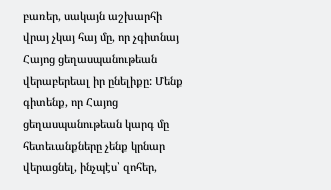բառեր, սակայն աշխարհի վրայ չկայ հայ մը, որ չգիտնայ Հայոց ցեղասպանութեան վերաբերեալ իր ընելիքը: Մենք գիտենք, որ Հայոց ցեղասպանութեան կարգ մը հետեւանքները չենք կրնար վերացնել, ինչպէս՝ զոհեր,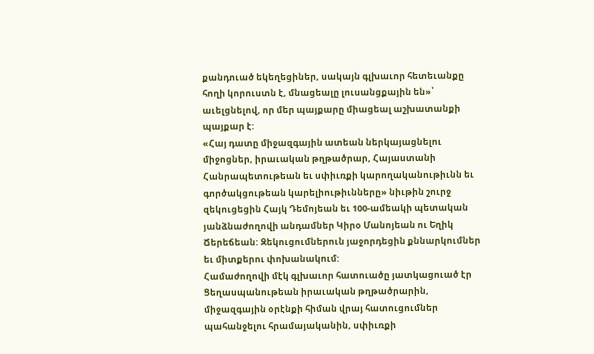քանդուած եկեղեցիներ, սակայն գլխաւոր հետեւանքը հողի կորուստն է, մնացեալը լուսանցքային են»՝ աւելցնելով, որ մեր պայքարը միացեալ աշխատանքի պայքար է:
«Հայ դատը միջազգային ատեան ներկայացնելու միջոցներ, իրաւական թղթածրար, Հայաստանի Հանրապետութեան եւ սփիւռքի կարողականութիւնն եւ գործակցութեան կարելիութիւնները» նիւթին շուրջ զեկուցեցին Հայկ Դեմոյեան եւ 100-ամեակի պետական յանձնաժողովի անդամներ Կիրօ Մանոյեան ու Եղիկ Ճերեճեան: Զեկուցումներուն յաջորդեցին քննարկումներ եւ միտքերու փոխանակում:
Համաժողովի մէկ գլխաւոր հատուածը յատկացուած էր Ցեղասպանութեան իրաւական թղթածրարին, միջազգային օրէնքի հիման վրայ հատուցումներ պահանջելու հրամայականին, սփիւռքի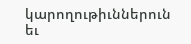կարողութիւններուն եւ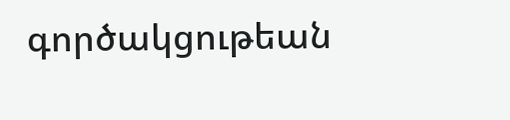գործակցութեան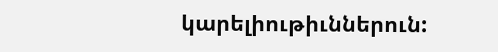կարելիութիւններուն: